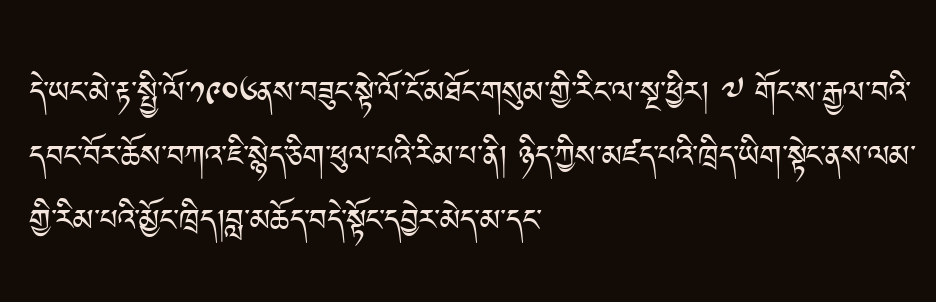དེ་ཡང་མེ་རྟ་སྤྱི་ལོ་༡༩༠༦ནས་བཟུང་སྟེ་ལོ་ངོ་མཐོང་གསུམ་གྱི་རིང་ལ་སྔ་ཕྱིར། ༧ གོང་ས་རྒྱལ་བའི་དབང་བོར་ཆོས་བཀའ་ཇི་སྙེད་ཅིག་ཕུལ་པའི་རིམ་པ་ནི། ཉིད་ཀྱིས་མཛད་པའི་ཁྲིད་ཡིག་སྟེང་ནས་ལམ་གྱི་རིམ་པའི་མྱོང་ཁྲིད།བླ་མཆོད་བདེ་སྟོང་དབྱེར་མེད་མ་དང་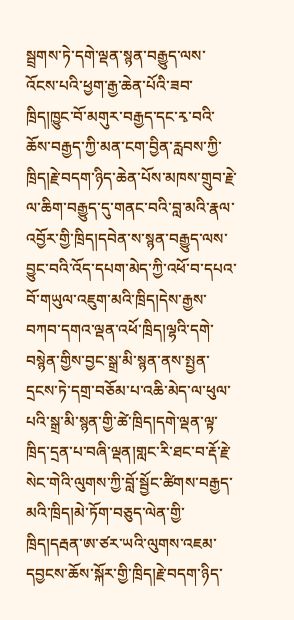སྦྲགས་ཏེ་དགེ་ལྡན་སྙན་བརྒྱུད་ལས་འོངས་པའི་ཕྱག་རྒྱ་ཆེན་པོའི་ཟབ་ཁྲིད།ཁྱུང་བོ་མགུར་བརྒྱད་དང་རྭ་བའི་ཆོས་བརྒྱད་ཀྱི་མན་ངག་བྱིན་རླབས་ཀྱི་ཁྲིད།རྗེ་བདག་ཉིད་ཆེན་པོས་མཁས་གྲུབ་རྗེ་ལ་ཆིག་བརྒྱུད་དུ་གནང་བའི་བླ་མའི་རྣལ་འབྱོར་གྱི་ཁྲིད།དབེན་ས་སྙན་བརྒྱུད་ལས་བྱུང་བའི་འོད་དཔག་མེད་ཀྱི་འཕོ་བ་དཔའ་བོ་གཡུལ་འཇུག་མའི་ཁྲིད།དེས་རྒྱས་བཀབ་དགའ་ལྡན་འཕོ་ཁྲིད།ལྷའི་དགེ་བསྙེན་གྱིས་བྱང་སྒྲ་མི་སྙན་ནས་སྤྱན་དྲངས་ཏེ་དགྲ་བཅོམ་པ་འཆི་མེད་ལ་ཕུལ་པའི་སྒྲ་མི་སྙན་གྱི་ཚེ་ཁྲིད།དགེ་ལྡན་ལྟ་ཁྲིད་དྲན་པ་བཞི་ལྡན།གླང་རི་ཐང་བ་རྡོ་རྗེ་སེང་གེའི་ལུགས་ཀྱི་བློ་སྦྱོང་ཚིགས་བརྒྱད་མའི་ཁྲིད།མེ་ཏོག་བཅུད་ལེན་གྱི་ཁྲིད།དརྦན་ཨ་ཙར་ཡའི་ལུགས་འཇམ་དབྱངས་ཆོས་སྐོར་གྱི་ཁྲིད།རྗེ་བདག་ཉིད་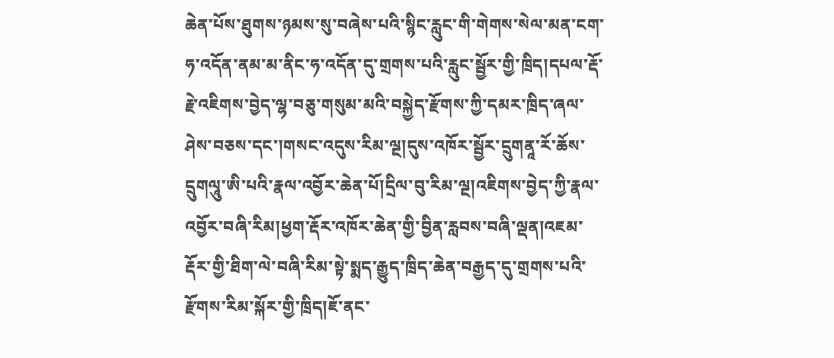ཆེན་པོས་ཐུགས་ཉམས་སུ་བཞེས་པའི་སྙིང་རླུང་གི་གེགས་སེལ་མན་ངག་ཧ་འདོན་ནམ་མ་ནིང་ཧ་འདོན་དུ་གྲགས་པའི་རླུང་སྦྱོར་གྱི་ཁྲིད།དཔལ་རྡོ་རྗེ་འཇིགས་བྱེད་ལྷ་བཅུ་གསུམ་མའི་བསྐྱེད་རྫོགས་ཀྱི་དམར་ཁྲིད་ཞལ་ཤེས་བཅས་དང་།གསང་འདུས་རིམ་ལྔ།དུས་འཁོར་སྦྱོར་དྲུགནཱ་རོ་ཆོས་དྲུགལཱུ་ཨི་པའི་རྣལ་འབྱོར་ཆེན་པོ།དྲིལ་བུ་རིམ་ལྔ།འཇིགས་བྱེད་ཀྱི་རྣལ་འབྱོར་བཞི་རིམ།ཕྱག་རྡོར་འཁོར་ཆེན་གྱི་བྱིན་རླབས་བཞི་ལྡན།འཇམ་རྡོར་གྱི་ཐིག་ལེ་བཞི་རིམ་སྟེ་སྨད་རྒྱུད་ཁྲིད་ཆེན་བརྒྱད་དུ་གྲགས་པའི་རྫོགས་རིམ་སྐོར་གྱི་ཁྲིད།ཇོ་ནང་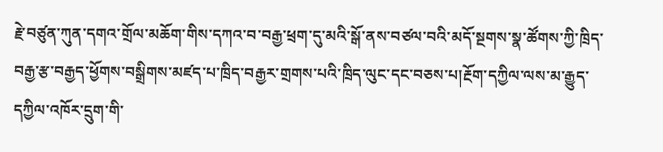རྗེ་བཙུན་ཀུན་དགའ་གྲོལ་མཆོག་གིས་དཀའ་བ་བརྒྱ་ཕྲག་དུ་མའི་སྒོ་ནས་བཙལ་བའི་མདོ་སྔགས་སྣ་ཚོགས་ཀྱི་ཁྲིད་བརྒྱ་རྩ་བརྒྱད་ཕྱོགས་བསྒྲིགས་མཛད་པ་ཁྲིད་བརྒྱར་གྲགས་པའི་ཁྲིད་ལུང་དང་བཅས་པ།རྔོག་དཀྱིལ་ལས་མ་རྒྱུད་དཀྱིལ་འཁོར་དྲུག་གི་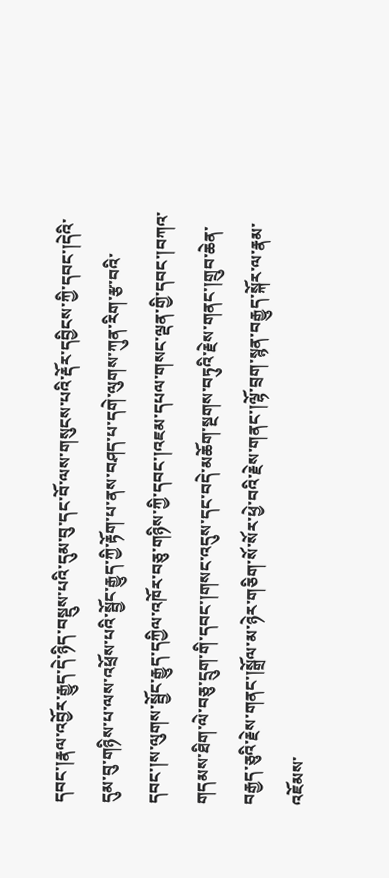དབང་།རྣལ་འབྱོར་རྒྱུད་དེ་ཉིད་བསྡུས་པའི་དུམ་བུ་དང་བོ་ལས་གསུངས་པའི་རྡོར་དབྱིངས་ཀྱི་དབང་།དེའི་དུམ་བུ་གཉིས་པ་ལས་འཕྲོས་པའི་སྦྱོང་རྒྱུད་ཀྱི་རྟོག་པ་ནས་བཤད་པ་དགེ་ལུགས་ཀུན་རིག་རྩ་བའི་དབང་།ས་ལུགས་སྦྱོང་རྒྱུད་དཀྱིལ་འཁོར་བཅུ་གཉིས་ཀྱི་དབང་།འཇམ་དཔལ་གསང་ལྡན་གྱི་དབང་།བཀའ་གདམས་ཐིག་ལེ་བཅུ་དྲུག་གི་དབང་།གསང་འདུས་དང་བདེ་མཆོག་སྔགས་བཏུའི་རྗེས་གནང་།གྲུབ་ཆེན་བརྒྱད་ཅུའི་རྗེས་གནང་།སྒྲོལ་མ་ཉེར་གཅིག་སོ་སོར་ཕྱེ་བའི་རྗེས་གནང་།ལྷོ་བྲག་སྙན་བརྒྱུད་སྐོར་ལ་རྣམ་འཇོམས་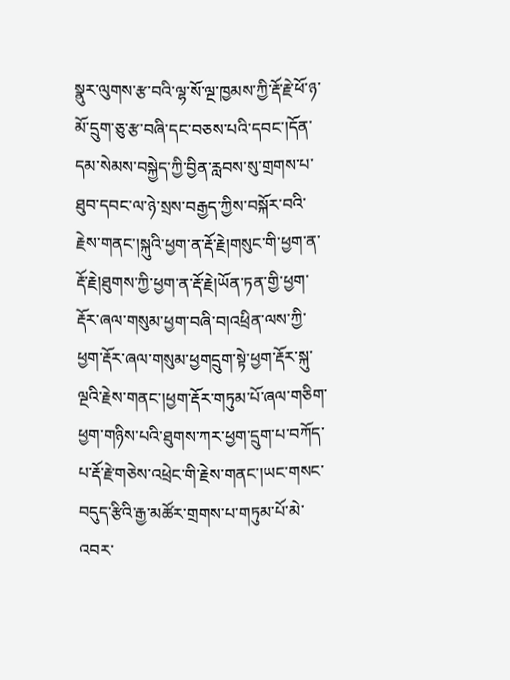སྣུར་ལུགས་རྩ་བའི་ལྷ་སོ་ལྔ་ཁྱམས་ཀྱི་རྡོ་རྗེ་ཕོ་ཉ་མོ་དྲུག་ཅུ་རྩ་བཞི་དང་བཅས་པའི་དབང་།དོན་དམ་སེམས་བསྐྱེད་ཀྱི་བྱིན་རླབས་སུ་གྲགས་པ་ཐུབ་དབང་ལ་ཉེ་སྲས་བརྒྱད་ཀྱིས་བསྐོར་བའི་རྗེས་གནང་།སྐུའི་ཕྱག་ན་རྡོ་རྗེ།གསུང་གི་ཕྱག་ན་རྡོ་རྗེ།ཐུགས་ཀྱི་ཕྱག་ན་རྡོ་རྗེ།ཡོན་ཏན་གྱི་ཕྱག་རྡོར་ཞལ་གསུམ་ཕྱག་བཞི་བ།འཕྲིན་ལས་ཀྱི་ཕྱག་རྡོར་ཞལ་གསུམ་ཕྱགདྲུག་སྟེ་ཕྱག་རྡོར་སྐུ་ལྔའི་རྗེས་གནང་།ཕྱག་རྡོར་གཏུམ་པོ་ཞལ་གཅིག་ཕྱག་གཉིས་པའི་ཐུགས་ཀར་ཕྱག་དྲུག་པ་བཀོད་པ་རྡོ་རྗེ་གཅེས་འཕྲེང་གི་རྗེས་གནང་།ཡང་གསང་བདུད་རྩིའི་རྒྱ་མཚོར་གྲགས་པ་གཏུམ་པོ་མེ་འབར་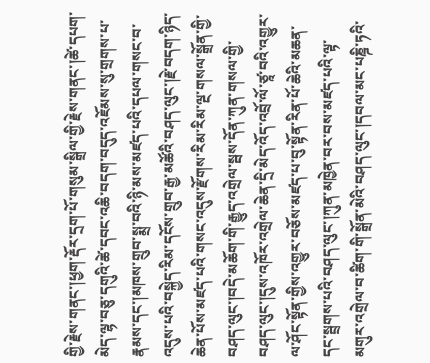གྱི་རྗེས་གནང་།ཕྱག་རྡོར་དྲག་པོ་གསུམ་སྒྲིལ་གྱི་རྗེས་གནང་།ཚེ་དཔག་མེད་ལྷ་བཅུ་དགུའི་ཚེ་དབང་འཆི་བདག་བདུད་འཇོམས་སུ་གྲགས་པ་རྣམས་དང་།མཁས་གྲུབ་སྨྲ་བའི་ཉི་མས་མཛད་པའི་དཔལ་གསང་བ་འདུས་པའི་བསྐྱེད་རིམ་དངོས་གྲུབ་རྒྱ་མཚོའི་བཤད་ལུང་།རྗེ་བདག་ཉིད་ཆེན་པོས་མཛད་པའི་གསང་འདུས་རྫོགས་རིམ་རིམ་ལྔ་གསལ་སྒྲོན་གྱི་བཤད་ལུང་།བདེ་མཆོག་གི་རྒྱུད་འགྲེལ་སྦས་དོན་ཀུན་གསལ་གྱི་བཤད་ལུང་།དུས་འཁོར་འགྲེལ་ཆེན་དྲི་མེད་འོད་འབྲོ་ལོ་ཙཱ་བའི་འགྱུར་ལ་ཤོང་སྟོན་གྱིས་འགྱུར་བཅོས་མཛད་པ་བུ་སྟོན་རིན་པོ་ཆེའི་མཆན་དང་སྦྲགས་པའི་བཤད་ལུང་།ཀུན་མཁྱེན་བར་བས་མཛད་པའི་ལྟ་མགུར་འགྲེལ་བ་ཚིག་གི་སྒྲོན་མེའི་བཤད་ལུང་།དབལ་མང་པཎྜི་ཏའི་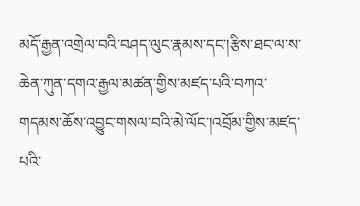མདོ་རྒྱན་འགྲེལ་བའི་བཤད་ལུང་རྣམས་དང་།རྩིས་ཐང་ལ་ས་ཆེན་ཀུན་དགའ་རྒྱལ་མཚན་གྱིས་མཛད་པའི་བཀའ་གདམས་ཆོས་འབྱུང་གསལ་བའི་མེ་ལོང་།འབྲོམ་གྱིས་མཛད་པའི་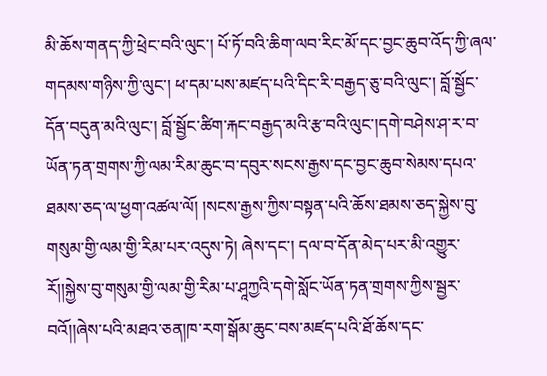མི་ཆོས་གནད་ཀྱི་ཕྲེང་བའི་ལུང་། པོ་ཏོ་བའི་ཆིག་ལབ་རིང་མོ་དང་བྱང་ཆུབ་འོད་ཀྱི་ཞལ་གདམས་གཉིས་ཀྱི་ལུང་། ཕ་དམ་པས་མཛད་པའི་དིང་རི་བརྒྱད་ཅུ་བའི་ལུང་། བློ་སྦྱོང་དོན་བདུན་མའི་ལུང་། བློ་སྦྱོང་ཚིག་རྐང་བརྒྱད་མའི་རྩ་བའི་ལུང་།དགེ་བཤེས་ཤ་ར་བ་ཡོན་ཏན་གྲགས་ཀྱི་ལམ་རིམ་ཆུང་བ་དབུར་སངས་རྒྱས་དང་བྱང་ཆུབ་སེམས་དཔའ་ཐམས་ཅད་ལ་ཕྱག་འཚལ་ལོ། །སངས་རྒྱས་ཀྱིས་བསྟན་པའི་ཆོས་ཐམས་ཅད་སྐྱེས་བུ་གསུམ་གྱི་ལམ་གྱི་རིམ་པར་འདུས་ཏེ། ཞེས་དང་། དལ་བ་དོན་མེད་པར་མི་འགྱུར་རོ།།སྐྱེས་བུ་གསུམ་གྱི་ལམ་གྱི་རིམ་པ་ཤཱཀྱའི་དགེ་སློང་ཡོན་ཏན་གྲགས་ཀྱིས་སྦྱར་བའོ།།ཞེས་པའི་མཐའ་ཅན།ཁ་རག་སྒོམ་ཆུང་བས་མཛད་པའི་ཐོ་ཆོས་དང་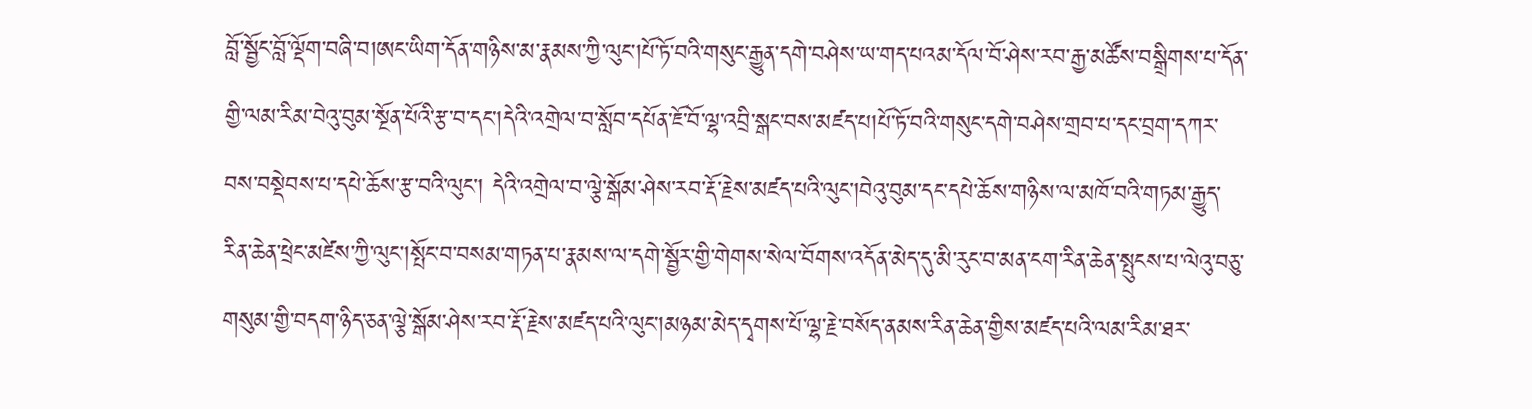བློ་སྦྱོང་བློ་ལྡོག་བཞི་བ།ཨང་ཡིག་དོན་གཉིས་མ་རྣམས་ཀྱི་ལུང་།པོ་ཏོ་བའི་གསུང་རྒྱུན་དགེ་བཤེས་ཡ་གད་པའམ་དོལ་བོ་ཤེས་རབ་རྒྱ་མཚོས་བསྒྲིགས་པ་དོན་གྱི་ལམ་རིམ་བེའུ་བུམ་སྔོན་པོའི་རྩ་བ་དང་།དེའི་འགྲེལ་བ་སློབ་དཔོན་ཇོ་བོ་ལྷ་འབྲི་སྒང་བས་མཛད་པ།པོ་ཏོ་བའི་གསུང་དགེ་བཤེས་གྲབ་པ་དང་བྲག་དཀར་བས་བསྡེབས་པ་དཔེ་ཆོས་རྩ་བའི་ལུང་། དེའི་འགྲེལ་བ་ལྕེ་སྒོམ་ཤེས་རབ་རྡོ་རྗེས་མཛད་པའི་ལུང་།བེའུ་བུམ་དང་དཔེ་ཆོས་གཉིས་ལ་མཁོ་བའི་གཏམ་རྒྱུད་རིན་ཆེན་ཕྲེང་མཛེས་ཀྱི་ལུང་།སྤོང་བ་བསམ་གཏན་པ་རྣམས་ལ་དགེ་སྦྱོར་གྱི་གེགས་སེལ་བོགས་འདོན་མེད་དུ་མི་རུང་བ་མན་ངག་རིན་ཆེན་སྤུངས་པ་ལེའུ་བཅུ་གསུམ་གྱི་བདག་ཉིད་ཅན་ལྕེ་སྒོམ་ཤེས་རབ་རྡོ་རྗེས་མཛད་པའི་ལུང་།མཉམ་མེད་དྭགས་པོ་ལྷ་རྗེ་བསོད་ནམས་རིན་ཆེན་གྱིས་མཛད་པའི་ལམ་རིམ་ཐར་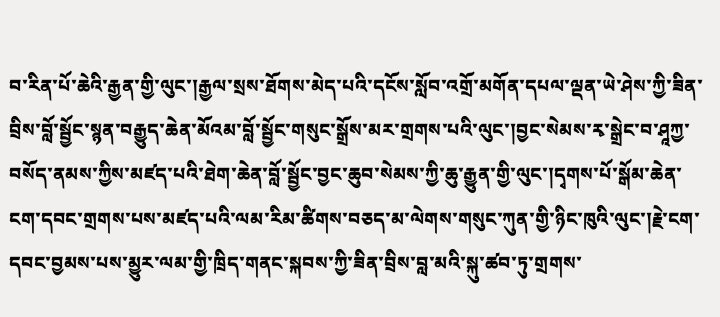བ་རིན་པོ་ཆེའི་རྒྱན་གྱི་ལུང་།རྒྱལ་སྲས་ཐོགས་མེད་པའི་དངོས་སློབ་འགྲོ་མགོན་དཔལ་ལྡན་ཡེ་ཤེས་ཀྱི་ཟིན་བྲིས་བློ་སྦྱོང་སྙན་བརྒྱུད་ཆེན་མོའམ་བློ་སྦྱོང་གསུང་སྒྲོས་མར་གྲགས་པའི་ལུང་།བྱང་སེམས་རྭ་སྒྲེང་བ་ཤཱཀྱ་བསོད་ནམས་ཀྱིས་མཛད་པའི་ཐེག་ཆེན་བློ་སྦྱོང་བྱང་ཆུབ་སེམས་ཀྱི་ཆུ་རྒྱུན་གྱི་ལུང་།དྭགས་པོ་སྒོམ་ཆེན་ངག་དབང་གྲགས་པས་མཛད་པའི་ལམ་རིམ་ཚིགས་བཅད་མ་ལེགས་གསུང་ཀུན་གྱི་ཉིང་ཁུའི་ལུང་།རྗེ་ངག་དབང་བྱམས་པས་མྱུར་ལམ་གྱི་ཁྲིད་གནང་སྐབས་ཀྱི་ཟིན་བྲིས་བླ་མའི་སྐུ་ཚབ་ཏུ་གྲགས་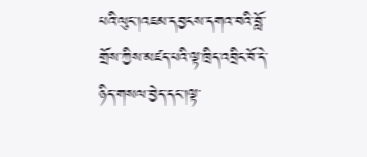པའི་ལུང་།འཇམ་དབྱངས་དགའ་བའི་བློ་གྲོས་ཀྱིས་མཛད་པའི་ལྟ་ཁྲིད་འབྲིང་བོ་དེ་ཉིད་གསལ་བྱེད་དང་།ལྟ་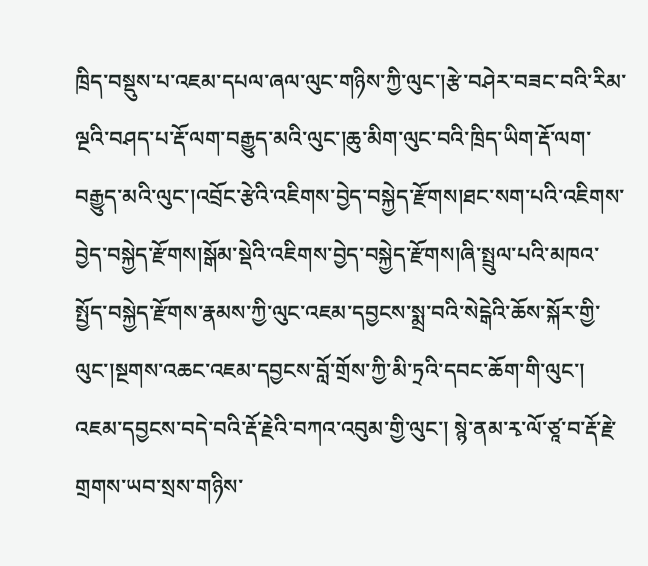ཁྲིད་བསྡུས་པ་འཇམ་དཔལ་ཞལ་ལུང་གཉིས་ཀྱི་ལུང་།རྩེ་བཤེར་བཟང་བའི་རིམ་ལྔའི་བཤད་པ་རྡོ་ལག་བརྒྱུད་མའི་ལུང་།ཆུ་མིག་ལུང་བའི་ཁྲིད་ཡིག་རྡོ་ལག་བརྒྱུད་མའི་ལུང་།འབྲོང་རྩེའི་འཇིགས་བྱེད་བསྐྱེད་རྫོགས།ཐང་སག་པའི་འཇིགས་བྱེད་བསྐྱེད་རྫོགས།སྒོམ་སྡེའི་འཇིགས་བྱེད་བསྐྱེད་རྫོགས།ཞི་སྤྲུལ་པའི་མཁའ་སྤྱོད་བསྐྱེད་རྫོགས་རྣམས་ཀྱི་ལུང་འཇམ་དབྱངས་སྨྲ་བའི་སེངྒེའི་ཆོས་སྐོར་གྱི་ལུང་།སྔགས་འཆང་འཇམ་དབྱངས་བློ་གྲོས་ཀྱི་མི་ཏྲའི་དབང་ཆོག་གི་ལུང་། འཇམ་དབྱངས་བདེ་བའི་རྡོ་རྗེའི་བཀའ་འབུམ་གྱི་ལུང་། སྙེ་ནམ་རྭ་ལོ་ཙཱ་བ་རྡོ་རྗེ་གྲགས་ཡབ་སྲས་གཉིས་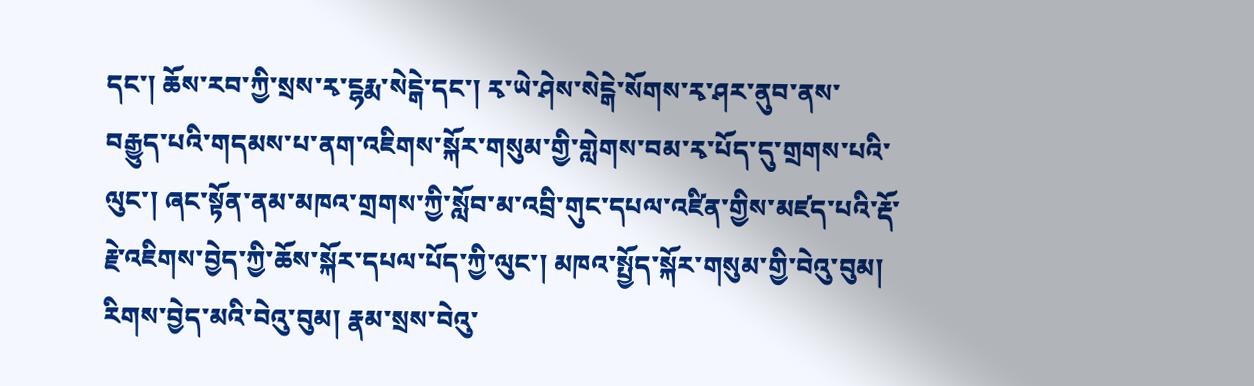དང་། ཆོས་རབ་ཀྱི་སྲས་རྭ་ངྷརྨ་སེངྒེ་དང་། རྭ་ཡེ་ཤེས་སེངྒེ་སོགས་རྭ་ཤར་ནུབ་ནས་བརྒྱུད་པའི་གདམས་པ་ནག་འཇིགས་སྐོར་གསུམ་གྱི་གླེགས་བམ་རྭ་པོད་དུ་གྲགས་པའི་ལུང་། ཞང་སྟོན་ནམ་མཁའ་གྲགས་ཀྱི་སློབ་མ་འབྲི་གུང་དཔལ་འཛིན་གྱིས་མཛད་པའི་རྡོ་རྗེ་འཇིགས་བྱེད་ཀྱི་ཆོས་སྐོར་དཔལ་པོད་ཀྱི་ལུང་། མཁའ་སྤྱོད་སྐོར་གསུམ་གྱི་བེའུ་བུམ། རིགས་བྱེད་མའི་བེའུ་བུམ། རྣམ་སྲས་བེའུ་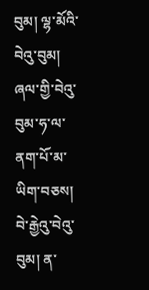བུམ། ལྷ་མོའི་བེའུ་བུམ། ཞལ་གྱི་བེའུ་བུམ་ཧ་ལ་ནག་པོ་མ་ཡིག་བཅས། བེ་རྒྱེའུ་བེའུ་བུམ། ན་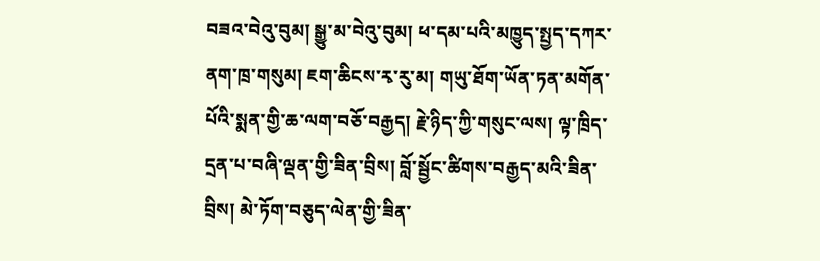བཟའ་བེའུ་བུམ། སྒྱུ་མ་བེའུ་བུམ། ཕ་དམ་པའི་མཁྱུད་སྤྱད་དཀར་ནག་ཁྲ་གསུམ། ཇག་ཆིངས་རྭ་རུ་མ། གཡུ་ཐོག་ཡོན་ཏན་མགོན་པོའི་སྨན་གྱི་ཆ་ལག་བཅོ་བརྒྱད། རྗེ་ཉིད་ཀྱི་གསུང་ལས། ལྟ་ཁྲིད་དྲན་པ་བཞི་ལྡན་གྱི་ཟིན་བྲིས། བློ་སྦྱོང་ཚིགས་བརྒྱད་མའི་ཟིན་བྲིས། མེ་ཏོག་བཅུད་ལེན་གྱི་ཟིན་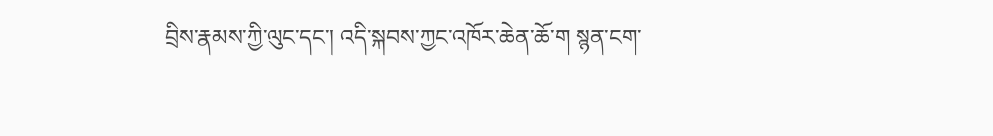བྲིས་རྣམས་ཀྱི་ལུང་དང་། འདི་སྐབས་ཀྱང་འཁོར་ཆེན་ཆོ་ག སྙན་ངག་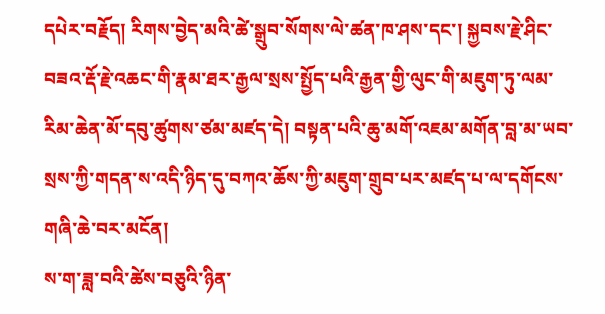དཔེར་བརྗོད། རིགས་བྱེད་མའི་ཚེ་སྒྲུབ་སོགས་ལེ་ཚན་ཁ་ཤས་དང་། སྐྱབས་རྗེ་ཤིང་བཟའ་རྡོ་རྗེ་འཆང་གི་རྣམ་ཐར་རྒྱལ་སྲས་སྤྱོད་པའི་རྒྱན་གྱི་ལུང་གི་མཇུག་ཏུ་ལམ་རིམ་ཆེན་མོ་དབུ་ཚུགས་ཙམ་མཛད་དེ། བསྟན་པའི་ཆུ་མགོ་འཇམ་མགོན་བླ་མ་ཡབ་སྲས་ཀྱི་གདན་ས་འདི་ཉིད་དུ་བཀའ་ཆོས་ཀྱི་མཇུག་གྲུབ་པར་མཛད་པ་ལ་དགོངས་གཞི་ཆེ་བར་མངོན།
ས་ག་ཟླ་བའི་ཚེས་བཅུའི་ཉིན་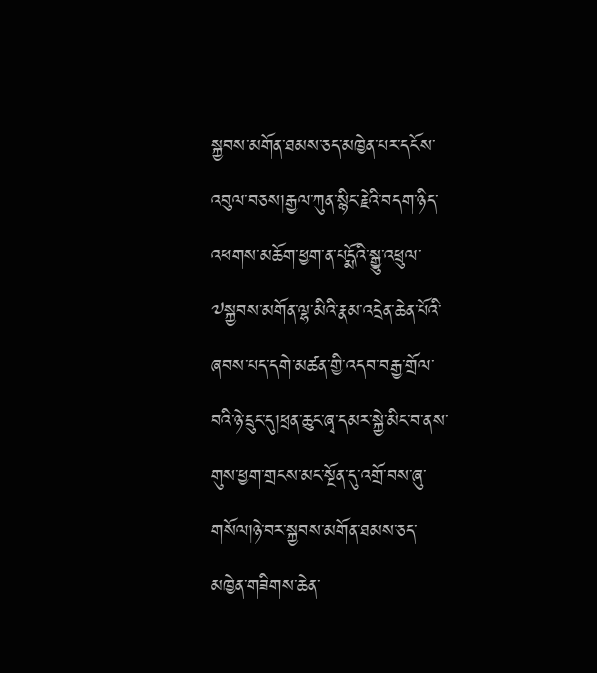སྐྱབས་མགོན་ཐམས་ཅད་མཁྱེན་པར་དངོས་འབུལ་བཅས།རྒྱལ་ཀུན་སྙིང་རྗེའི་བདག་ཉིད་འཕགས་མཆོག་ཕྱག་ན་པདྨོའི་སྒྱུ་འཕྲུལ་༧སྐྱབས་མགོན་ལྷ་མིའི་རྣམ་འདྲེན་ཆེན་པོའི་ཞབས་པད་དགེ་མཚན་གྱི་འདབ་བརྒྱ་གྲོལ་བའི་ཉེ་དྲུང་དུ།ཕྲན་ཆུང་ཞྭ་དམར་སྐྱེ་མིང་བ་ནས་གུས་ཕྱག་གྲངས་མང་སྔོན་དུ་འགྲོ་བས་ཞུ་གསོལ།ཉེ་བར་སྐྱབས་མགོན་ཐམས་ཅད་མཁྱེན་གཟིགས་ཆེན་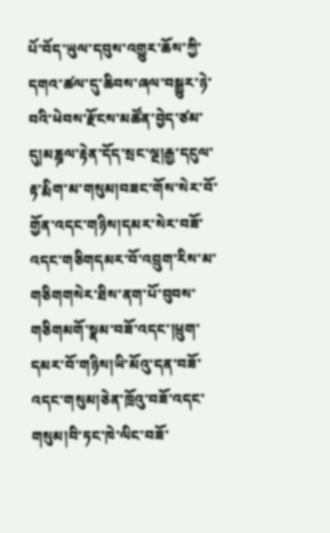པོ་བོད་ཡུལ་དབུས་འགྱུར་ཆོས་ཀྱི་དགའ་ཚལ་དུ་ཆིབས་ཞལ་བསྒྱུར་ཉེ་བའི་ཕེབས་རྫོངས་མཚོན་བྱེད་ཙམ་དུ།མཎྜལ་རྟེན་དོད་སྲང་ལྔ།རྒྱ་དངུལ་རྟ་རྨིག་མ་གསུམ།བཟང་གོས་སེར་བོ་གྱོན་འདང་གཉིས།དམར་སེར་བཟོ་འདང་གཅིགདམར་བོ་འབྲུག་རིས་མ་གཅིགགསེར་ཐིས་ནག་པོ་བུབས་གཅིགམགོ་སྣམ་བཟོ་འདང་།ཕྲུག་དམར་བོ་གཉིས།ཡི་མོའུ་དན་བཟོ་འདང་གསུམ།ཅེན་ཁྲོའུ་བཟོ་འདང་གསུམ།བི་ཏང་ཁེ་ལིང་བཟོ་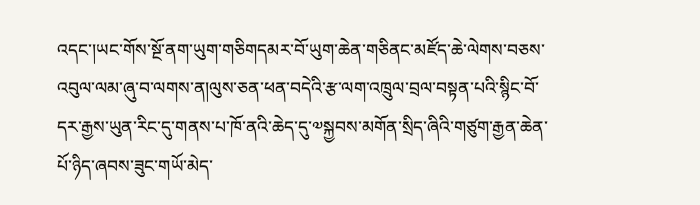འདང་།ཡང་གོས་སྔོ་ནག་ཡུག་གཅིགདམར་བོ་ཡུག་ཆེན་གཅིནང་མཛོད་ཆེ་ལེགས་བཅས་འབུལ་ལམ་ཞུ་བ་ལགས་ན།ལུས་ཅན་ཕན་བདེའི་རྩ་ལག་འཁྲུལ་བྲལ་བསྟན་པའི་སྙིང་བོ་དར་རྒྱས་ཡུན་རིང་དུ་གནས་པ་ཁོ་ནའི་ཆེད་དུ་༧སྐྱབས་མགོན་སྲིད་ཞིའི་གཙུག་རྒྱན་ཆེན་པོ་ཉིད་ཞབས་ཟུང་གཡོ་མེད་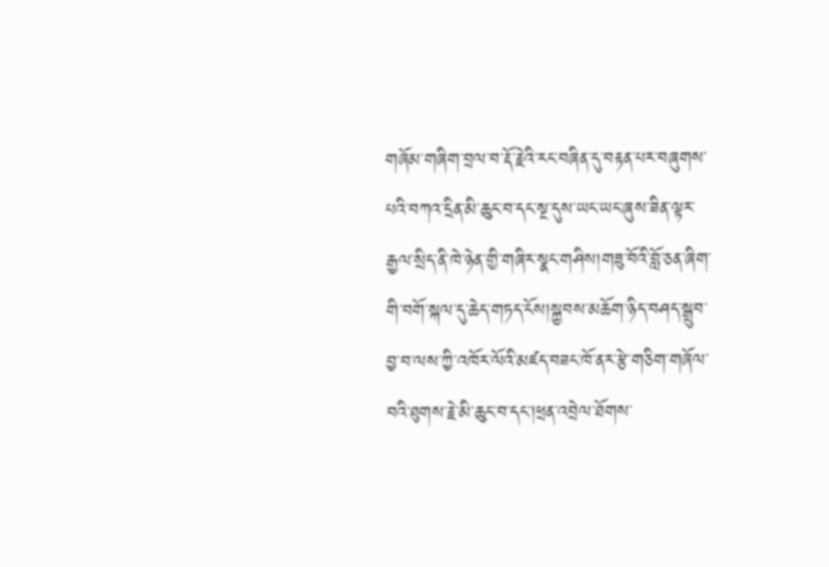གཞོམ་གཞིག་བྲལ་བ་རྡོ་རྗེའི་རང་བཞིན་དུ་བརྟན་པར་བཞུགས་པའི་བཀའ་དྲིན་མི་ཆུང་བ་དང་སྔ་དུས་ཡང་ཡང་ཞུས་ཟིན་ལྟར་རྒྱལ་སྲིད་ནི་ཁེ་ཉེན་གྱི་གཞིར་སྣང་གཤིས།གཟུ་བོའི་བློ་ཅན་ཞིག་གི་བགོ་སྐལ་དུ་ཆེད་གཏད་ངོས།སྐྱབས་མཆོག་ཉིད་བཤད་སྒྲུབ་བྱ་བ་ལས་ཀྱི་འཁོར་ལོའི་མཛད་བཟང་ཁོ་ནར་རྩེ་གཅིག་གཞོལ་བའི་ཐུགས་རྗེ་མི་ཆུང་བ་དང་།ཕྲན་འབྲེལ་ཐོགས་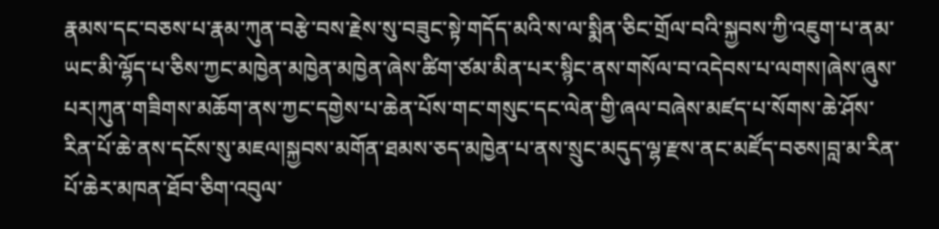རྣམས་དང་བཅས་པ་རྣམ་ཀུན་བརྩེ་བས་རྗེས་སུ་བཟུང་སྟེ་གདོད་མའི་ས་ལ་སྨིན་ཅིང་གྲོལ་བའི་སྐྱབས་ཀྱི་འཇུག་པ་ནམ་ཡང་མི་ལྷོད་པ་ཅིས་ཀྱང་མཁྱེན་མཁྱེན་མཁྱེན་ཞེས་ཚིག་ཙམ་མིན་པར་སྙིང་ནས་གསོལ་བ་འདེབས་པ་ལགས།ཞེས་ཞུས་པར།ཀུན་གཟིགས་མཆོག་ནས་ཀྱང་དགྱེས་པ་ཆེན་པོས་གང་གསུང་དང་ལེན་གྱི་ཞལ་བཞེས་མཛད་པ་སོགས་ཆེ་ཤོས་རིན་པོ་ཆེ་ནས་དངོས་སུ་མཇལ།སྐྱབས་མགོན་ཐམས་ཅད་མཁྱེན་པ་ནས་སྲུང་མདུད་ལྷ་རྫས་ནང་མཛོད་བཅས།བླ་མ་རིན་པོ་ཆེར་མཁན་ཐོབ་ཅིག་འབུལ་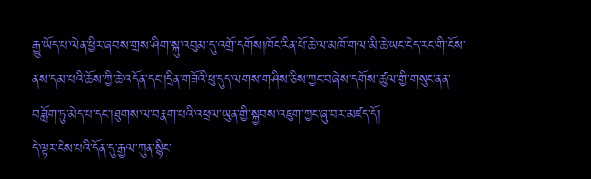རྒྱུ་ཡོད་པ་ལེན་ཕྱིར་ཞབས་གྲས་ཤིག་སྐུ་འབུམ་དུ་འགྲོ་དགོས།ཁོང་རིན་པོ་ཆེ་ལ་མཁོ་གལ་མི་ཆེ་ཡང་ངེད་རང་གི་ངོས་ནས་དམ་པའི་ཆོས་ཀྱི་ཆེ་འདོན་དང་།དྲིན་གཟོའི་ཕུ་དུད་ལགས་གཤིས་ཅིས་ཀྱང་བཞེས་དགོས་ཚུལ་གྱི་གསུང་ནན་བཟློག་ཏུ་མེད་པ་དང་།ཐུགས་ལ་བརྣག་པའི་འཕྲལ་ཡུན་གྱི་སྐྱབས་འཇུག་ཀྱང་ཞུ་བར་མཛད་དོ།
དེ་ལྟར་ངེས་པའི་དོན་དུ་རྒྱལ་ཀུན་སྙིང་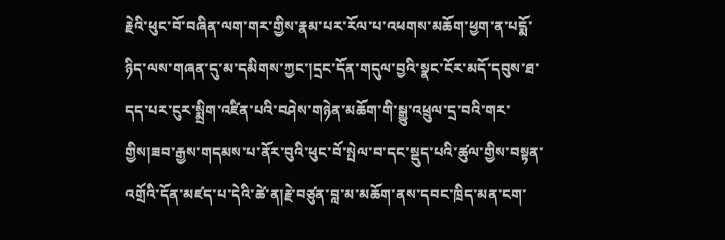རྗེའི་ཕུང་བོ་བཞིན་ལག་གར་གྱིས་རྣམ་པར་རོལ་པ་འཕགས་མཆོག་ཕྱག་ན་པདྨོ་ཉིད་ལས་གཞན་དུ་མ་དམིགས་ཀྱང་།དྲང་དོན་གདུལ་བྱའི་སྣང་ངོར་མདོ་དབུས་ཐ་དད་པར་ངུར་སྨྲིག་འཛིན་པའི་བཤེས་གཉེན་མཆོག་གི་སྒྱུ་འཕྲུལ་དྲ་བའི་གར་གྱིས།ཟབ་རྒྱས་གདམས་པ་ནོར་བུའི་ཕུང་བོ་སྤེལ་བ་དང་སྡུད་པའི་ཚུལ་གྱིས་བསྟན་འགྲོའི་དོན་མཛད་པ་དེའི་ཚེ་ན།རྗེ་བཙུན་བླ་མ་མཆོག་ནས་དབང་ཁྲིད་མན་ངག་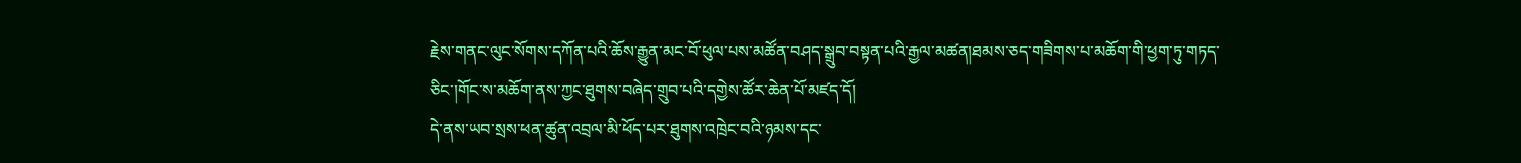རྗེས་གནང་ལུང་སོགས་དཀོན་པའི་ཆོས་རྒྱུན་མང་བོ་ཕུལ་པས་མཚོན་བཤད་སྒྲུབ་བསྟན་པའི་རྒྱལ་མཚན།ཐམས་ཅད་གཟིགས་པ་མཆོག་གི་ཕྱག་ཏུ་གཏད་ཅིང་།གོང་ས་མཆོག་ནས་ཀྱང་ཐུགས་བཞེད་གྲུབ་པའི་དགྱེས་ཚོར་ཆེན་པོ་མཛད་དོ།
དེ་ནས་ཡབ་སྲས་ཕན་ཚུན་འབྲལ་མི་ཕོད་པར་ཐུགས་འཁྲེང་བའི་ཉམས་དང་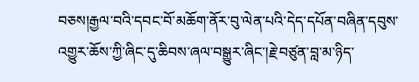བཅས།རྒྱལ་བའི་དབང་བོ་མཆོག་ནོར་བུ་ལེན་པའི་དེད་དཔོན་བཞིན་དབུས་འགྱུར་ཆོས་ཀྱི་ཞིང་དུ་ཆིབས་ཞལ་བསྒྱུར་ཞིང་།རྗེ་བཙུན་བླ་མ་ཉིད་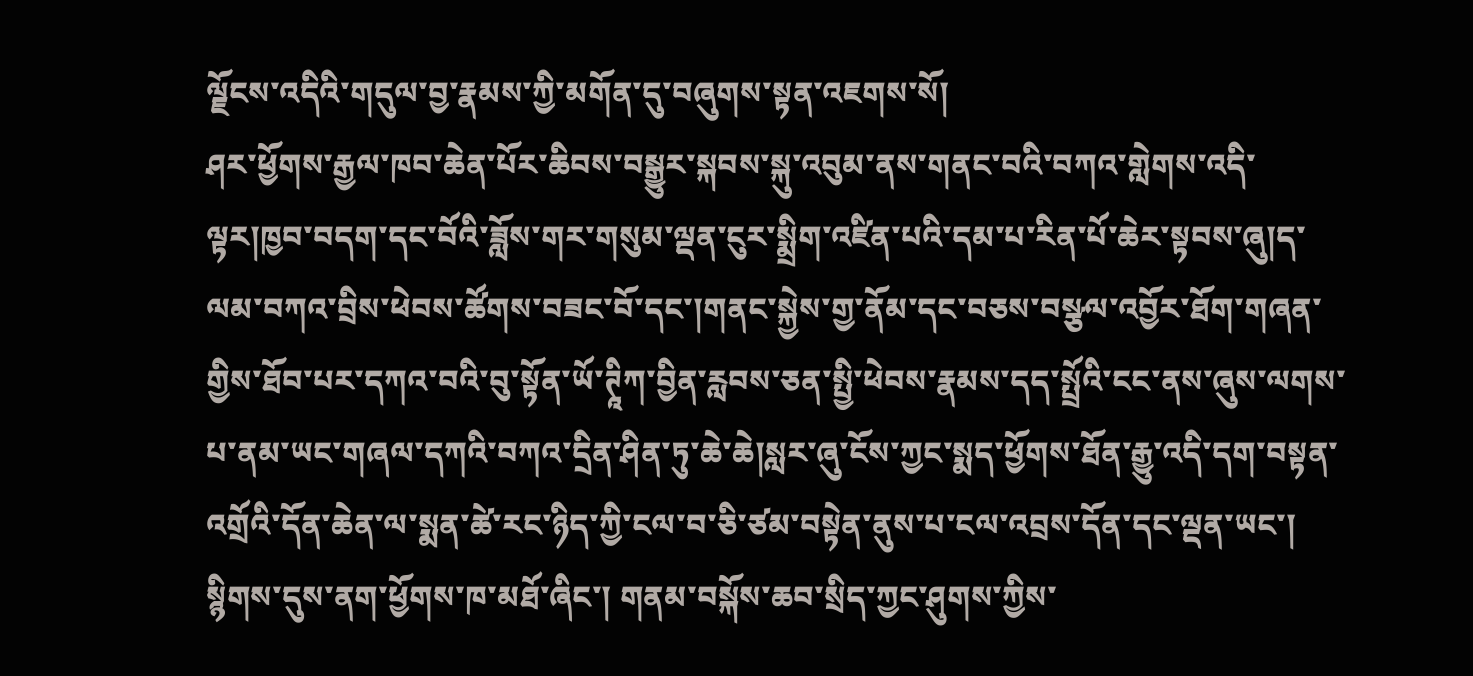ལྗོངས་འདིའི་གདུལ་བྱ་རྣམས་ཀྱི་མགོན་དུ་བཞུགས་སྟན་འཇགས་སོ།
ཤར་ཕྱོགས་རྒྱལ་ཁབ་ཆེན་པོར་ཆིབས་བསྒྱུར་སྐབས་སྐུ་འབུམ་ནས་གནང་བའི་བཀའ་གླེགས་འདི་ལྟར།ཁྱབ་བདག་དང་བོའི་ཟློས་གར་གསུམ་ལྡན་ངུར་སྨྲིག་འཛིན་པའི་དམ་པ་རིན་པོ་ཆེར་སྟབས་ཞུ།ད་ལམ་བཀའ་བྲིས་ཕེབས་ཚོགས་བཟང་བོ་དང་།གནང་སྐྱེས་གྱ་ནོམ་དང་བཅས་བསྩལ་འབྱོར་ཐོག་གཞན་གྱིས་ཐོབ་པར་དཀའ་བའི་བུ་སྟོན་ཡོ་ཊཱིཀ་བྱིན་རླབས་ཅན་སྤྱི་ཕེབས་རྣམས་དད་སྤྲོའི་ངང་ནས་ཞུས་ལགས་པ་ནམ་ཡང་གཞལ་དཀའི་བཀའ་དྲིན་ཤིན་ཏུ་ཆེ་ཆེ།སླར་ཞུ་ངོས་ཀྱང་སྨད་ཕྱོགས་ཐོན་རྒྱུ་འདི་དག་བསྟན་འགྲོའི་དོན་ཆེན་ལ་སྨན་ཚེ་རང་ཉིད་ཀྱི་ངལ་བ་ཅི་ཙམ་བསྟེན་ནུས་པ་ངལ་འབྲས་དོན་དང་ལྡན་ཡང་། སྙིགས་དུས་ནག་ཕྱོགས་ཁ་མཐོ་ཞིང་། གནམ་བསྐོས་ཆབ་སྲིད་ཀྱང་ཤུགས་ཀྱིས་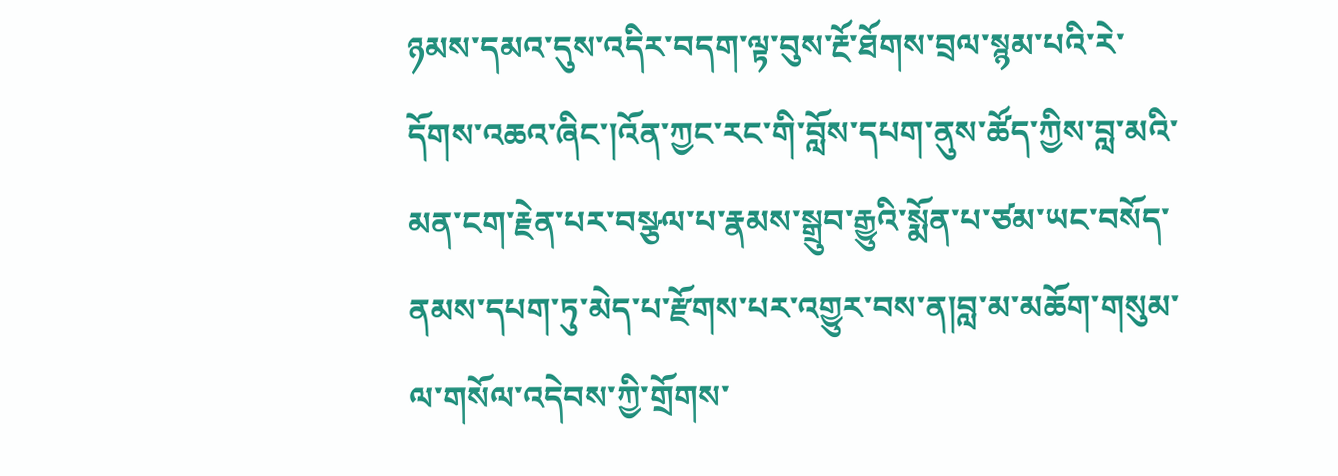ཉམས་དམའ་དུས་འདིར་བདག་ལྟ་བུས་རྔོ་ཐོགས་བྲལ་སྙམ་པའི་རེ་དོགས་འཆའ་ཞིང་།འོན་ཀྱང་རང་གི་བློས་དཔག་ནུས་ཚོད་ཀྱིས་བླ་མའི་མན་ངག་རྗེན་པར་བསྩལ་པ་རྣམས་སྒྲུབ་རྒྱུའི་སྨོན་པ་ཙམ་ཡང་བསོད་ནམས་དཔག་ཏུ་མེད་པ་རྫོགས་པར་འགྱུར་བས་ན།བླ་མ་མཆོག་གསུམ་ལ་གསོལ་འདེབས་ཀྱི་གྲོགས་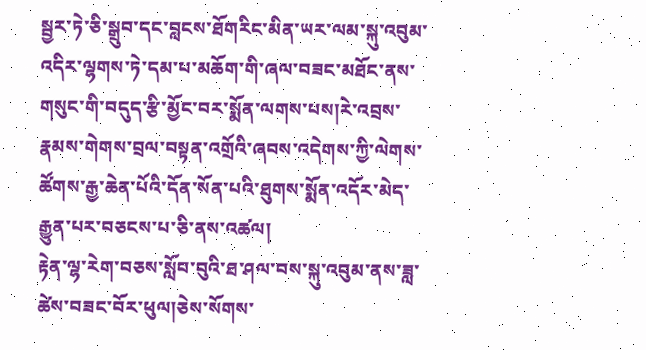སྦྱར་ཏེ་ཅི་སྒྲུབ་དང་བླངས་ཐོགརིང་མིན་ཡར་ལམ་སྐུ་འབུམ་འདིར་ལྷགས་ཏེ་དམ་པ་མཆོག་གི་ཞལ་བཟང་མཐོང་ནས་གསུང་གི་བདུད་རྩི་མྱོང་བར་སྨོན་ལགས་པས།རེ་འབྲས་རྣམས་གེགས་བྲལ་བསྟན་འགྲོའི་ཞབས་འདེགས་ཀྱི་ལེགས་ཚོགས་རྒྱ་ཆེན་པོའི་དོན་སོན་པའི་ཐུགས་སྨོན་འདོར་མེད་རྒྱུན་པར་བཅངས་པ་ཅི་ནས་འཚལ།
རྟེན་ལྷ་རེག་བཅས་སློབ་བུའི་ཐ་ཤལ་བས་སྐུ་འབུམ་ནས་ཟླ་ཚེས་བཟང་བོར་ཕུལ།ཅེས་སོགས་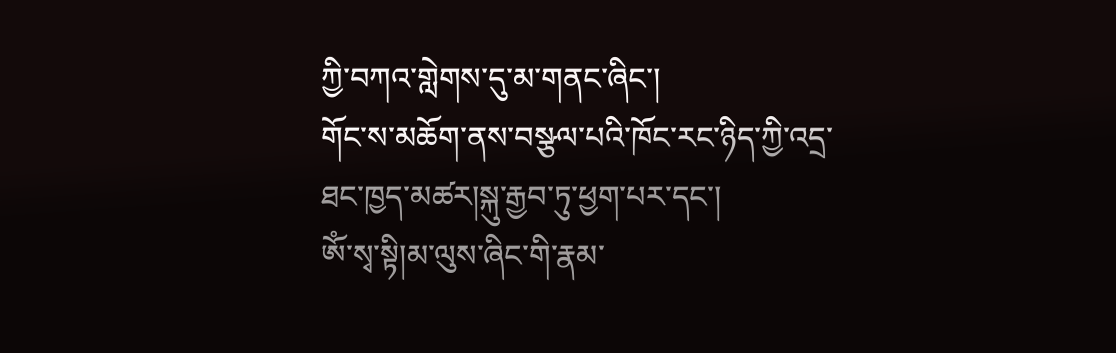ཀྱི་བཀའ་གླེགས་དུ་མ་གནང་ཞིང་།
གོང་ས་མཆོག་ནས་བསྩལ་པའི་ཁོང་རང་ཉིད་ཀྱི་འདྲ་ཐང་ཁྱད་མཚར།སྐུ་རྒྱབ་ཏུ་ཕྱག་པར་དང་།
ཨོཾ་སྭ་སྟི།མ་ལུས་ཞིང་གི་རྣམ་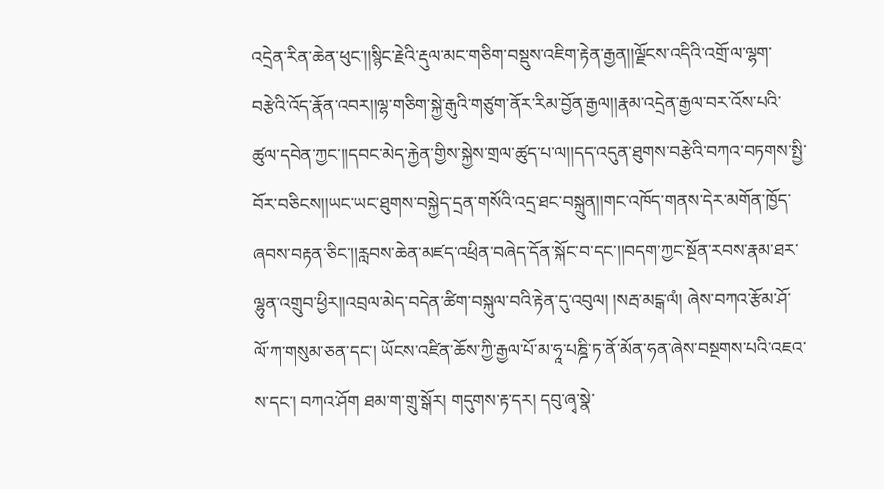འདྲེན་རིན་ཆེན་ཕུང་།།སྙིང་རྗེའི་རྡུལ་མང་གཅིག་བསྡུས་འཇིག་རྟེན་རྒྱན།།ལྗོངས་འདིའི་འགྲོ་ལ་ལྷག་བརྩེའི་འོད་རྣོན་འབར།།ལྷ་གཅིག་སྐྱེ་རྒུའི་གཙུག་ནོར་རིམ་བྱོན་རྒྱལ།།རྣམ་འདྲེན་རྒྱལ་བར་འོས་པའི་ཚུལ་དབེན་ཀྱང་།།དབང་མེད་རྐྱེན་གྱིས་སྐྱེས་གྲལ་ཚུད་པ་ལ།།དད་འདུན་ཐུགས་བརྩེའི་བཀའ་བཏགས་སྤྱི་བོར་བཅིངས།།ཡང་ཡང་ཐུགས་བསྐྱེད་དྲན་གསོའི་འདྲ་ཐང་བསྐྲུན།།གང་འཁོད་གནས་དེར་མགོན་ཁྱོད་ཞབས་བརྟན་ཅིང་།།རླབས་ཆེན་མཛད་འཕྲིན་བཞེད་དོན་སྐོང་བ་དང་།།བདག་ཀྱང་སྔོན་རབས་རྣམ་ཐར་ལྷུན་འགྲུབ་ཕྱིར།།འབྲལ་མེད་བདེན་ཚིག་བསྐུལ་བའི་རྟེན་དུ་འབུལ། །སརྦ་མངྒ་ལཾ། ཞེས་བཀའ་རྩོམ་ཤོ་ལོ་ཀ་གསུམ་ཅན་དང་། ཡོངས་འཛིན་ཆོས་ཀྱི་རྒྱལ་པོ་མ་ཧཱ་པཎྜི་ཏ་ནོ་མོན་ཧན་ཞེས་བསྔགས་པའི་འཇའ་ས་དང་། བཀའ་ཤོག ཐམ་ག་གྲུ་སྒོར། གདུགས་རྟ་དར། དབུ་ཞྭ་སྣེ་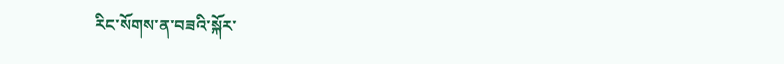རིང་སོགས་ན་བཟའི་སྐོར་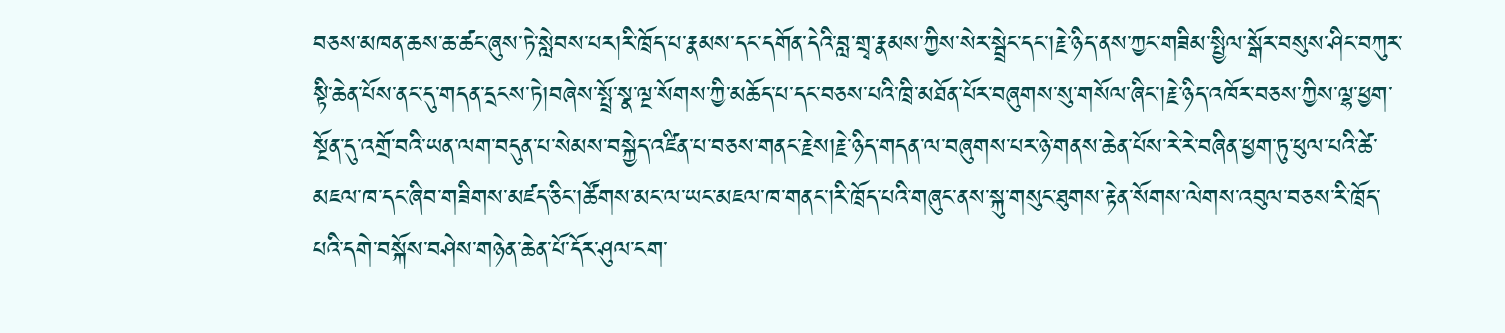བཅས་མཁན་ཆས་ཆ་ཚང་ཞུས་ཏེ་སླེབས་པར།རི་ཁྲོད་པ་རྣམས་དང་དགོན་དེའི་བླ་གྲྭ་རྣམས་ཀྱིས་སེར་སྦྲེང་དང་།རྗེ་ཉིད་ནས་ཀྱང་གཟིམ་སྤྱིལ་སྒོར་བསུས་ཤིང་བཀུར་སྟི་ཆེན་པོས་ནང་དུ་གདན་དྲངས་ཏེ།བཞེས་སྤྲོ་སྣ་ལྔ་སོགས་ཀྱི་མཆོད་པ་དང་བཅས་པའི་ཁྲི་མཐོན་པོར་བཞུགས་སུ་གསོལ་ཞིང་།རྗེ་ཉིད་འཁོར་བཅས་ཀྱིས་ལྷ་ཕྱག་སྔོན་དུ་འགྲོ་བའི་ཡན་ལག་བདུན་པ་སེམས་བསྐྱེད་འཛིན་པ་བཅས་གནང་རྗེས།རྗེ་ཉིད་གདན་ལ་བཞུགས་པར་ཉེ་གནས་ཆེན་པོས་རེ་རེ་བཞིན་ཕྱག་ཏུ་ཕུལ་པའི་ཚེ་མཇལ་ཁ་དང་ཞིབ་གཟིགས་མཛད་ཅིང་།ཚོགས་མང་ལ་ཡང་མཇལ་ཁ་གནང་།རི་ཁྲོད་པའི་གཞུང་ནས་སྐུ་གསུང་ཐུགས་རྟེན་སོགས་ལེགས་འབུལ་བཅས་རི་ཁྲོད་པའི་དགེ་བསྐོས་བཤེས་གཉེན་ཆེན་པོ་དོར་ཤུལ་ངག་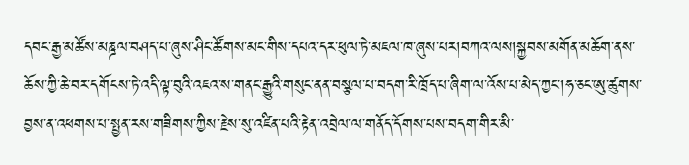དབང་རྒྱ་མཚོས་མཎྜལ་བཤད་པ་ཞུས་ཤིང་ཚོགས་མང་གིས་དཔའ་དར་ཕུལ་ཏེ་མཇལ་ཁ་ཞུས་པར།བཀའ་ལས།སྐྱབས་མགོན་མཆོག་ནས་ཆོས་ཀྱི་ཆེ་བར་དགོངས་ཏེ་འདི་ལྟ་བུའི་འཇའ་ས་གནང་རྒྱུའི་གསུང་ནན་བསྩལ་པ་བདག་རི་ཁྲོད་པ་ཞིག་ལ་འོས་པ་མེད་ཀྱང་།ཧ་ཅང་ཨུ་ཚུགས་བྱས་ན་འཕགས་པ་སྤྱན་རས་གཟིགས་ཀྱིས་རྗེས་སུ་འཛིན་པའི་རྟེན་འབྲེལ་ལ་གནོད་དོགས་པས་བདག་གིར་མི་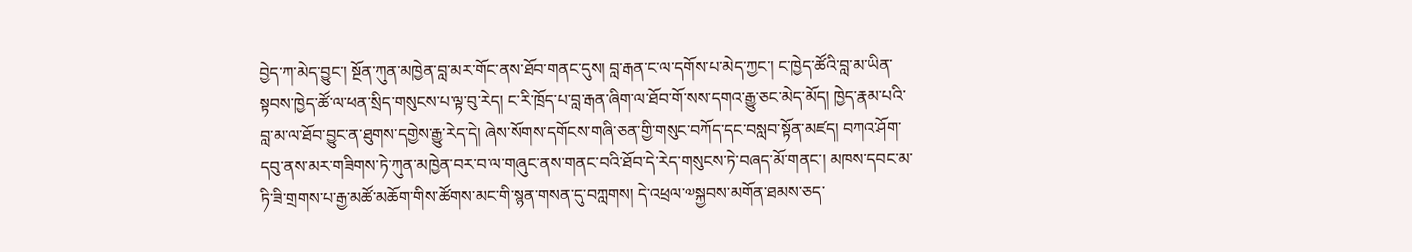བྱེད་ཀ་མེད་བྱུང་། སྔོན་ཀུན་མཁྱེན་བླ་མར་གོང་ནས་ཐོབ་གནང་དུས། བླ་རྒན་ང་ལ་དགོས་པ་མེད་ཀྱང་། ང་ཁྱེད་ཚོའི་བླ་མ་ཡིན་སྟབས་ཁྱེད་ཚོ་ལ་ཕན་སྲིད་གསུངས་པ་ལྟ་བུ་རེད། ང་རི་ཁྲོད་པ་བླ་རྒན་ཞིག་ལ་ཐོབ་གོ་སས་དགའ་རྒྱུ་ཅང་མེད་མོད། ཁྱེད་རྣམ་པའི་བླ་མ་ལ་ཐོབ་བྱུང་ན་ཐུགས་དགྱེས་རྒྱུ་རེད་དེ། ཞེས་སོགས་དགོངས་གཞི་ཅན་གྱི་གསུང་བཀོད་དང་བསླབ་སྟོན་མཛད། བཀའ་ཤོག་དབུ་ནས་མར་གཟིགས་ཏེ་ཀུན་མཁྱེན་བར་བ་ལ་གཞུང་ནས་གནང་བའི་ཐོབ་དེ་རེད་གསུངས་ཏེ་བཞད་མོ་གནང་། མཁས་དབང་མ་ཏི་ཟི་གྲགས་པ་རྒྱ་མཚོ་མཆོག་གིས་ཚོགས་མང་གི་སྙན་གསན་དུ་བཀླགས། དེ་འཕྲལ་༧སྐྱབས་མགོན་ཐམས་ཅད་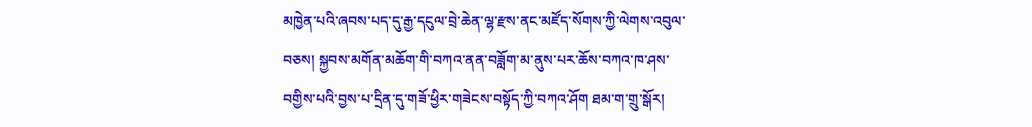མཁྱེན་པའི་ཞབས་པད་དུ་རྒྱ་དངུལ་བྲེ་ཆེན་ལྷ་རྫས་ནང་མཛོད་སོགས་ཀྱི་ལེགས་འབུལ་བཅས། སྐྱབས་མགོན་མཆོག་གི་བཀའ་ནན་བཟློག་མ་ནུས་པར་ཆོས་བཀའ་ཁ་ཤས་བགྱིས་པའི་བྱས་པ་དྲིན་དུ་གཟོ་ཕྱིར་གཟེངས་བསྟོད་ཀྱི་བཀའ་ཤོག ཐམ་ག་གྲུ་སྒོར།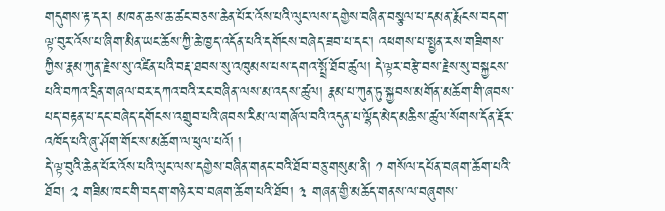གདུགས་རྟ་དར། མཁན་ཆས་ཆ་ཚང་བཅས་ཆེན་པོར་འོས་པའི་ལུང་ལས་དགྱེས་བཞིན་བསྩལ་པ་དམན་རྨོངས་བདག་ལྟ་བུར་འོས་པ་ཞིག་མིན་ཡང་ཆོས་ཀྱི་ཆེ་ཁྱད་འདོན་པའི་དགོངས་བཞེད་ཟབ་པ་དང་། འཕགས་པ་སྤྱན་རས་གཟིགས་ཀྱིས་རྣམ་ཀུན་རྗེས་སུ་འཛིན་པའི་བརྡ་ཐབས་སུ་འཁུམས་པས་དགའ་སྤྲོ་ཐོབ་ཚུལ། དེ་ལྟར་བརྩེ་བས་རྗེས་སུ་བསྐྱངས་པའི་བཀའ་དྲིན་གཞལ་བར་དཀའ་བའི་རང་བཞིན་ལས་མ་འདས་ཚུལ། རྣམ་པ་ཀུན་ཏུ་སྐྱབས་མགོན་མཆོག་གི་ཞབས་པད་བརྟན་པ་དང་བཞེད་དགོངས་འགྲུབ་པའི་ཞབས་རིམ་ལ་གཞོལ་བའི་འདུན་པ་ལྷོད་མེད་མཆིས་ཚུལ་སོགས་དོན་རྡོར་འཁོད་པའི་ཞུ་ཤོག་གོང་ས་མཆོག་ལ་ཕུལ་པའོ། །
དེ་ལྟ་བུའི་ཆེན་པོར་འོས་པའི་ལུང་ལས་དགྱེས་བཞིན་གནང་བའི་ཐོབ་བཅུ་གསུམ་ནི། ༡ གསོལ་དཔོན་བཞག་ཆོག་པའི་ཐོབ། ༢ གཟིམ་ཁང་གི་བདག་གཉེར་བ་བཞག་ཆོག་པའི་ཐོབ། ༣ གཞན་གྱི་མཆོད་གནས་ལ་བཞུགས་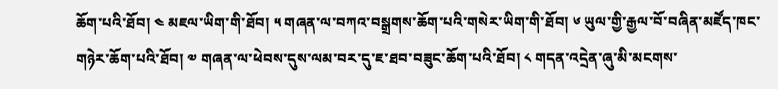ཆོག་པའི་ཐོབ། ༤ མཇལ་ཡིག་གི་ཐོབ། ༥ གཞན་ལ་བཀའ་བསྒྲགས་ཆོག་པའི་གསེར་ཡིག་གི་ཐོབ། ༦ ཡུལ་གྱི་རྒྱལ་བོ་བཞིན་མཛོད་ཁང་གཉེར་ཆོག་པའི་ཐོབ། ༧ གཞན་ལ་ཕེབས་དུས་ལམ་བར་དུ་ཇ་ཐབ་བཟུང་ཆོག་པའི་ཐོབ། ༨ གདན་འདྲེན་ཞུ་མི་མངགས་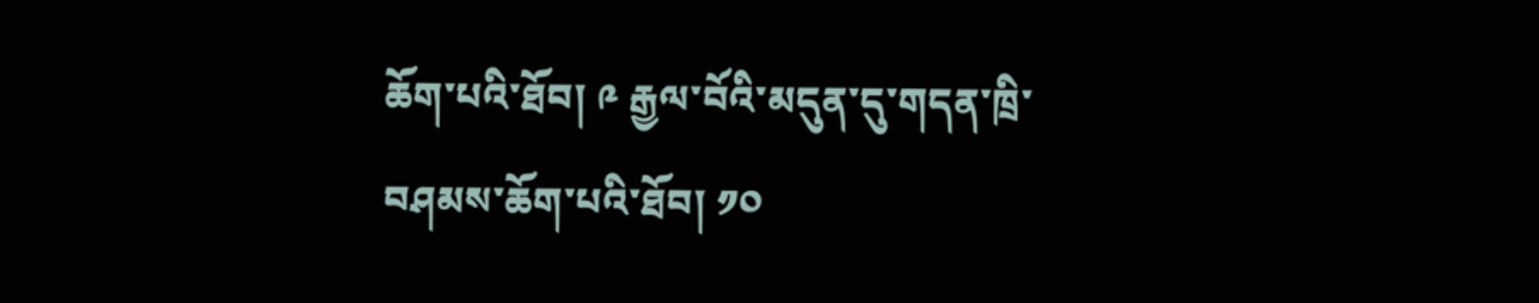ཆོག་པའི་ཐོབ། ༩ རྒྱལ་བོའི་མདུན་དུ་གདན་ཁྲི་བཤམས་ཆོག་པའི་ཐོབ། ༡༠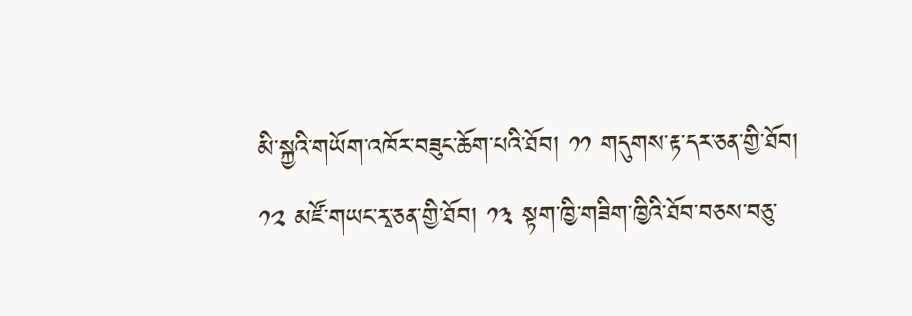མི་སྐྱའི་གཡོག་འཁོར་བཟུང་ཆོག་པའི་ཐོབ། ༡༡ གདུགས་རྟ་དར་ཅན་གྱི་ཐོབ། ༡༢ མཛོ་གཡང་རྭ་ཅན་གྱི་ཐོབ། ༡༣ སྟག་ཁྱི་གཟིག་ཁྱིའི་ཐོབ་བཅས་བཅུ་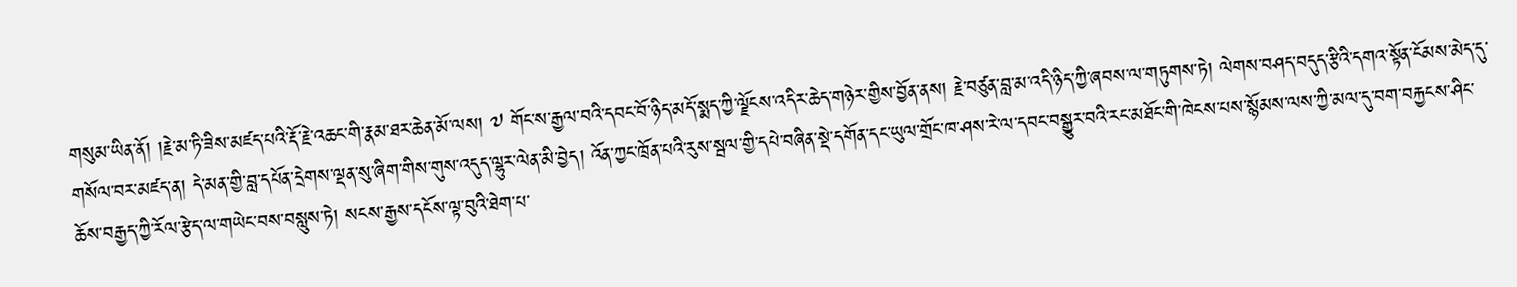གསུམ་ཡིན་ནོ། །རྗེ་མ་ཏི་ཟིས་མཛད་པའི་རྡོ་རྗེ་འཆང་གི་རྣམ་ཐར་ཆེན་མོ་ལས། ༧ གོང་ས་རྒྱལ་བའི་དབང་བོ་ཉིད་མདོ་སྨད་ཀྱི་ལྗོངས་འདིར་ཆེད་གཉེར་གྱིས་བྱོན་ནས། རྗེ་བཙུན་བླ་མ་འདི་ཉིད་ཀྱི་ཞབས་ལ་གཏུགས་ཏེ། ལེགས་བཤད་བདུད་རྩིའི་དགའ་སྟོན་ངོམས་མེད་དུ་གསོལ་བར་མཛད་ན། དེ་མན་གྱི་བླ་དཔོན་དྲེགས་ལྡན་སུ་ཞིག་གིས་གུས་འདུད་ལྷུར་ལེན་མི་བྱེད། འོན་ཀྱང་ཁྲོན་པའི་རུས་སྦལ་གྱི་དཔེ་བཞིན་སྡེ་དགོན་དང་ཡུལ་གྲོང་ཁ་ཤས་རེ་ལ་དབང་བསྒྱུར་བའི་རང་མཐོང་གི་ཁེངས་པས་སྙོམས་ལས་ཀྱི་མལ་དུ་བག་བརྐྱངས་ཤིང་ཆོས་བརྒྱད་ཀྱི་རོལ་རྩེད་ལ་གཡེང་བས་བསླུས་ཏེ། སངས་རྒྱས་དངོས་ལྟ་བུའི་ཐེག་པ་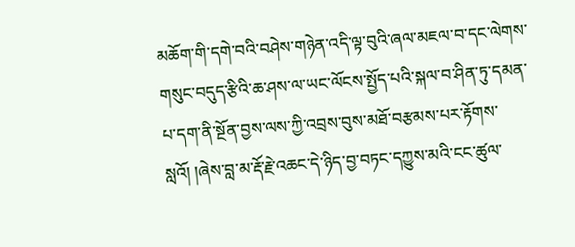མཆོག་གི་དགེ་བའི་བཤེས་གཉེན་འདི་ལྟ་བུའི་ཞལ་མཇལ་བ་དང་ལེགས་གསུང་བདུད་རྩིའི་ཆ་ཤས་ལ་ཡང་ལོངས་སྤྱོད་པའི་སྐལ་བ་ཤིན་ཏུ་དམན་པ་དག་ནི་སྔོན་བྱས་ལས་ཀྱི་འབྲས་བུས་མཐོ་བརྩམས་པར་རྟོགས་སླའོ། །ཞེས་བླ་མ་རྡོ་རྗེ་འཆང་དེ་ཉིད་བྱ་བཏང་དཀྱུས་མའི་ངང་ཚུལ་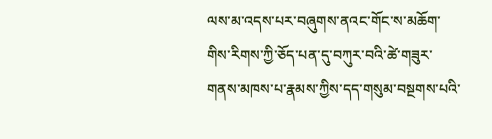ལས་མ་འདས་པར་བཞུགས་ནའང་གོང་ས་མཆོག་གིས་རིགས་ཀྱི་ཅོད་པན་དུ་བཀུར་བའི་ཚེ་གཟུར་གནས་མཁས་པ་རྣམས་ཀྱིས་དད་གསུམ་བསྔགས་པའི་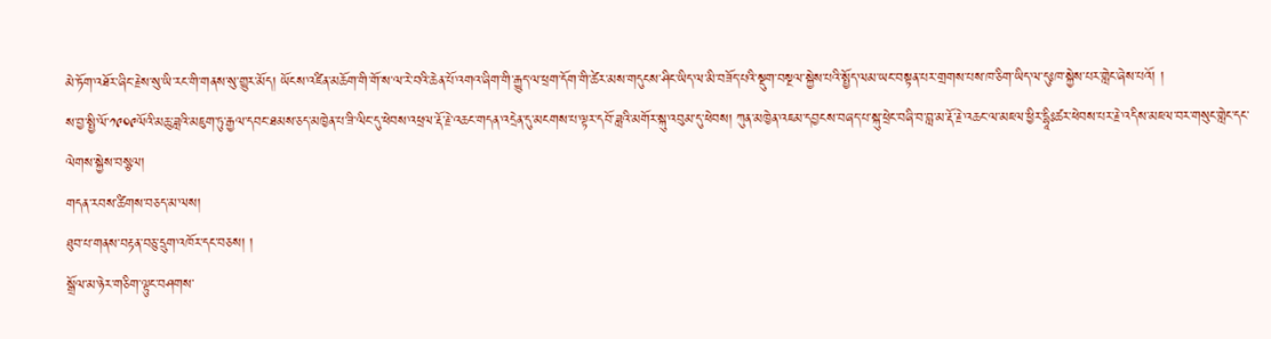མེ་ཏོག་འཐོར་ཞིང་རྗེས་སུ་ཡི་རང་གི་གནས་སུ་གྱུར་མོད། ཡོངས་འཛིན་མཆོག་གི་གོ་ས་ལ་རེ་བའི་ཆེན་པོ་འགའ་ཞིག་གི་རྒྱུད་ལ་ཕྲག་དོག་གི་ཚེར་མས་གདུངས་ཤིང་ཡིད་ལ་མི་བཟོད་པའི་སྡུག་བསྔལ་སྐྱེས་པའི་སྤྱོད་ལམ་ཡང་བསྟན་པར་གྲགས་པས་ཁ་ཅིག་ཡིད་ལ་དུཿཁ་སྐྱེས་པར་གླེང་ཞེས་པའོ། །
ས་བྱ་སྤྱི་ལོ་༡༩༠༩ལོའི་མཆུ་ཟླའི་མཇུག་ཏུ་རྒྱལ་དབང་ཐམས་ཅད་མཁྱེན་པ་ཟི་ལིང་དུ་ཕེབས་འཕྲལ་རྡོ་རྗེ་འཆང་གདན་འདྲེན་དུ་མངགས་པ་ལྟར་དབོ་ཟླའི་མགོར་སྐུ་འབུམ་དུ་ཕེབས། ཀུན་མཁྱེན་འཇམ་དབྱངས་བཞད་པ་སྐུ་ཕྲེང་བཞི་བ་བླ་མ་རྡོ་རྗེ་འཆང་ལ་མཇལ་ཕྱིར་དྷཱིཿཚར་ཕེབས་པར་རྗེ་འདིས་མཇལ་བར་གསུང་གླེང་དང་ལེགས་སྐྱེས་བསྩལ།
གདན་རབས་ཚིགས་བཅད་མ་ལས།
ཐུབ་པ་གནས་བརྟན་བཅུ་དྲུག་འཁོར་དང་བཅས། །
སྒྲོལ་མ་ཉེར་གཅིག་ལྟུང་བཤགས་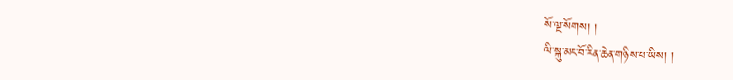སོ་ལྔ་སོགས། །
ལི་སྐུ་མང་བོ་རིན་ཆེན་གཉིས་པ་ཡིས། །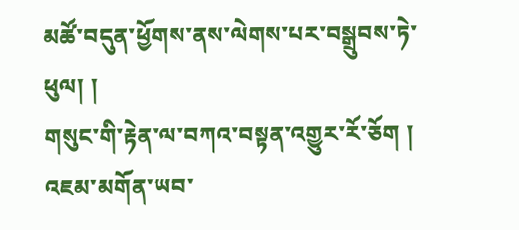མཚོ་བདུན་ཕྱོགས་ནས་ལེགས་པར་བསྒྲུབས་ཏེ་ཕུལ། །
གསུང་གི་རྟེན་ལ་བཀའ་བསྟན་འགྱུར་རོ་ཅོག །
འཇམ་མགོན་ཡབ་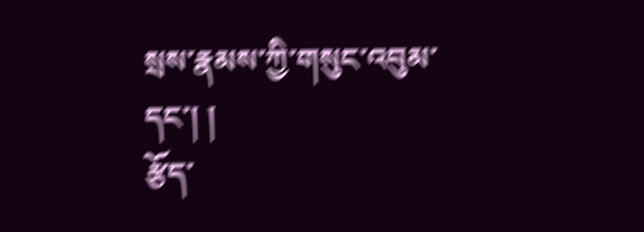སྲས་རྣམས་ཀྱི་གསུང་འབུམ་དང་། །
རྩོད་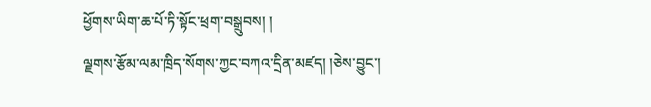ཕྱོགས་ཡིག་ཆ་པོ་ཏི་སྟོང་ཕྲག་བསྒྲུབས། །
ལྗགས་རྩོམ་ལམ་ཁྲིད་སོགས་ཀྱང་བཀའ་དྲིན་མཛད། །ཅེས་བྱུང་།